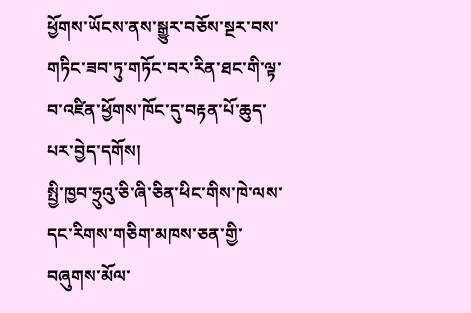ཕྱོགས་ཡོངས་ནས་སྒྱུར་བཅོས་སྔར་བས་གཏིང་ཟབ་ཏུ་གཏོང་བར་རིན་ཐང་གི་ལྟ་བ་འཛིན་ཕྱོགས་ཁོང་དུ་བརྟན་པོ་ཆུད་པར་བྱེད་དགོས།
སྤྱི་ཁྱབ་ཧྲུའུ་ཅི་ཞི་ཅིན་ཕིང་གིས་ཁེ་ལས་དང་རིགས་གཅིག་མཁས་ཅན་གྱི་བཞུགས་མོལ་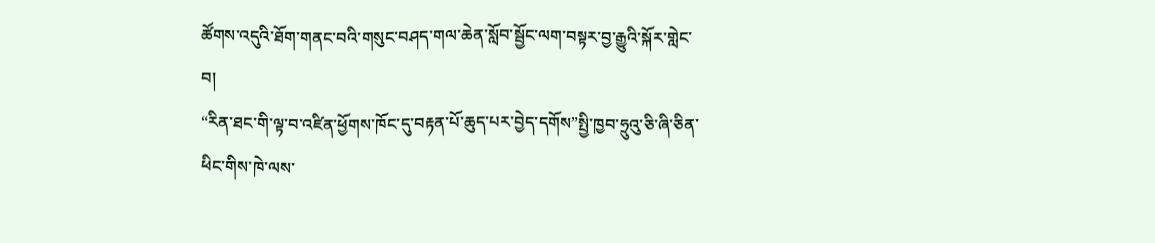ཚོགས་འདུའི་ཐོག་གནང་བའི་གསུང་བཤད་གལ་ཆེན་སློབ་སྦྱོང་ལག་བསྟར་བྱ་རྒྱུའི་སྐོར་གླེང་བ།
“རིན་ཐང་གི་ལྟ་བ་འཛིན་ཕྱོགས་ཁོང་དུ་བརྟན་པོ་ཆུད་པར་བྱེད་དགོས”སྤྱི་ཁྱབ་ཧྲུའུ་ཅི་ཞི་ཅིན་ཕིང་གིས་ཁེ་ལས་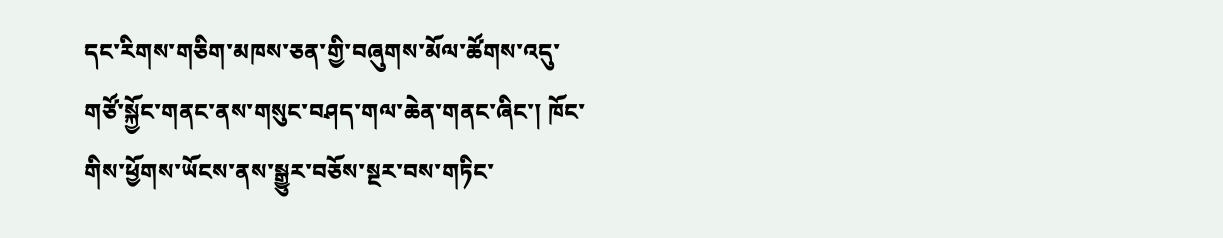དང་རིགས་གཅིག་མཁས་ཅན་གྱི་བཞུགས་མོལ་ཚོགས་འདུ་གཙོ་སྐྱོང་གནང་ནས་གསུང་བཤད་གལ་ཆེན་གནང་ཞིང་། ཁོང་གིས་ཕྱོགས་ཡོངས་ནས་སྒྱུར་བཅོས་སྔར་བས་གཏིང་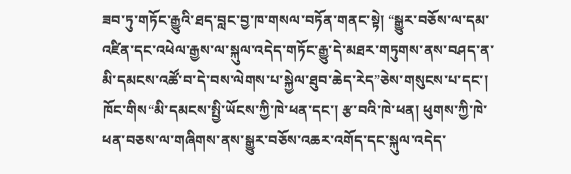ཟབ་ཏུ་གཏོང་རྒྱུའི་ཐད་བླང་བྱ་ཁ་གསལ་བཏོན་གནང་སྟེ། “སྒྱུར་བཅོས་ལ་དམ་འཛིན་དང་འཕེལ་རྒྱས་ལ་སྐུལ་འདེད་གཏོང་རྒྱུ་དེ་མཐར་གཏུགས་ནས་བཤད་ན་མི་དམངས་འཚོ་བ་དེ་བས་ལེགས་པ་སྐྱེལ་ཐུབ་ཆེད་རེད”ཅེས་གསུངས་པ་དང་། ཁོང་གིས“མི་དམངས་སྤྱི་ཡོངས་ཀྱི་ཁེ་ཕན་དང་། རྩ་བའི་ཁེ་ཕན། ཕུགས་ཀྱི་ཁེ་ཕན་བཅས་ལ་གཞིགས་ནས་སྒྱུར་བཅོས་འཆར་འགོད་དང་སྐུལ་འདེད་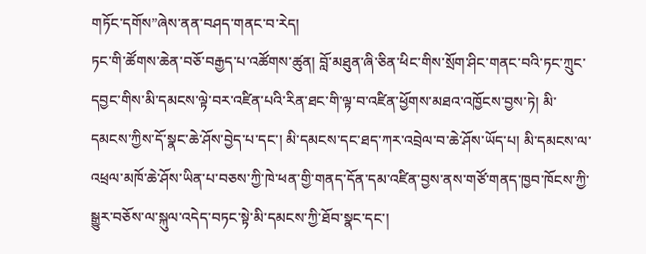གཏོང་དགོས”ཞེས་ནན་བཤད་གནང་བ་རེད།
ཏང་གི་ཚོགས་ཆེན་བཅོ་བརྒྱད་པ་འཚོགས་ཚུན། བློ་མཐུན་ཞི་ཅིན་ཕིང་གིས་སྲོག་ཤིང་གནང་བའི་ཏང་ཀྲུང་དབྱང་གིས་མི་དམངས་ལྟེ་བར་འཛིན་པའི་རིན་ཐང་གི་ལྟ་བ་འཛིན་ཕྱོགས་མཐའ་འཁྱོངས་བྱས་ཏེ། མི་དམངས་ཀྱིས་དོ་སྣང་ཆེ་ཤོས་བྱེད་པ་དང་། མི་དམངས་དང་ཐད་ཀར་འབྲེལ་བ་ཆེ་ཤོས་ཡོད་པ། མི་དམངས་ལ་འཕྲལ་མཁོ་ཆེ་ཤོས་ཡིན་པ་བཅས་ཀྱི་ཁེ་ཕན་གྱི་གནད་དོན་དམ་འཛིན་བྱས་ནས་གཙོ་གནད་ཁྱབ་ཁོངས་ཀྱི་སྒྱུར་བཅོས་ལ་སྐུལ་འདེད་བཏང་སྟེ་མི་དམངས་ཀྱི་ཐོབ་སྣང་དང་།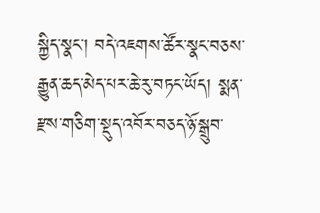སྐྱིད་སྣང་། བདེ་འཇགས་ཚོར་སྣང་བཅས་རྒྱུན་ཆད་མེད་པར་ཆེ་རུ་བཏང་ཡོད། སྨན་རྫས་གཅིག་སྡུད་འབོར་བཅད་ཉོ་སྒྲུབ་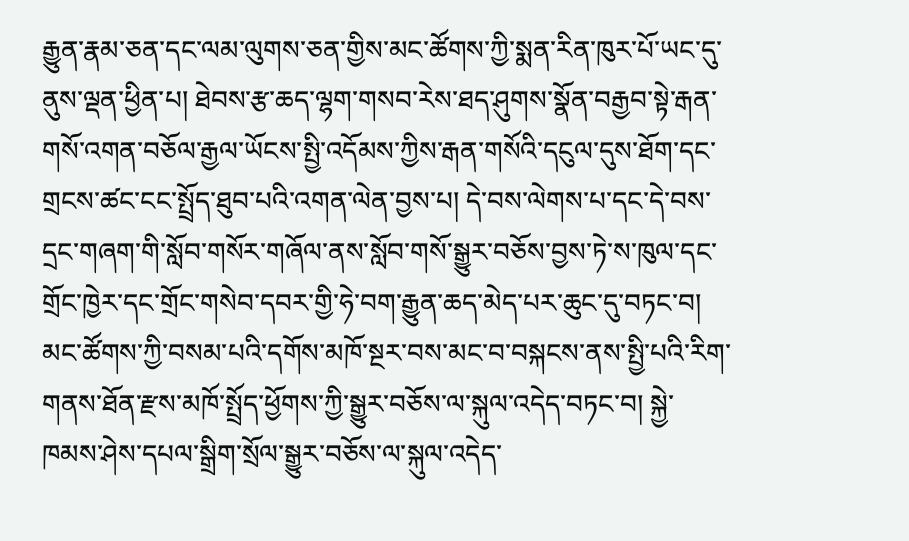རྒྱུན་རྣམ་ཅན་དང་ལམ་ལུགས་ཅན་གྱིས་མང་ཚོགས་ཀྱི་སྨན་རིན་ཁུར་པོ་ཡང་དུ་ནུས་ལྡན་ཕྱིན་པ། ཐེབས་རྩ་ཆད་ལྷག་གསབ་རེས་ཐད་ཤུགས་སྣོན་བརྒྱབ་སྟེ་རྒན་གསོ་འགན་བཅོལ་རྒྱལ་ཡོངས་སྤྱི་འདོམས་ཀྱིས་རྒན་གསོའི་དངུལ་དུས་ཐོག་དང་གྲངས་ཚང་ངང་སྤྲོད་ཐུབ་པའི་འགན་ལེན་བྱས་པ། དེ་བས་ལེགས་པ་དང་དེ་བས་དྲང་གཞག་གི་སློབ་གསོར་གཞོལ་ནས་སློབ་གསོ་སྒྱུར་བཅོས་བྱས་ཏེ་ས་ཁུལ་དང་གྲོང་ཁྱེར་དང་གྲོང་གསེབ་དབར་གྱི་ཧེ་བག་རྒྱུན་ཆད་མེད་པར་ཆུང་དུ་བཏང་བ། མང་ཚོགས་ཀྱི་བསམ་པའི་དགོས་མཁོ་སྔར་བས་མང་བ་བསྐངས་ནས་སྤྱི་པའི་རིག་གནས་ཐོན་རྫས་མཁོ་སྤྲོད་ཕྱོགས་ཀྱི་སྒྱུར་བཅོས་ལ་སྐུལ་འདེད་བཏང་བ། སྐྱེ་ཁམས་ཤེས་དཔལ་སྒྲིག་སྲོལ་སྒྱུར་བཅོས་ལ་སྐུལ་འདེད་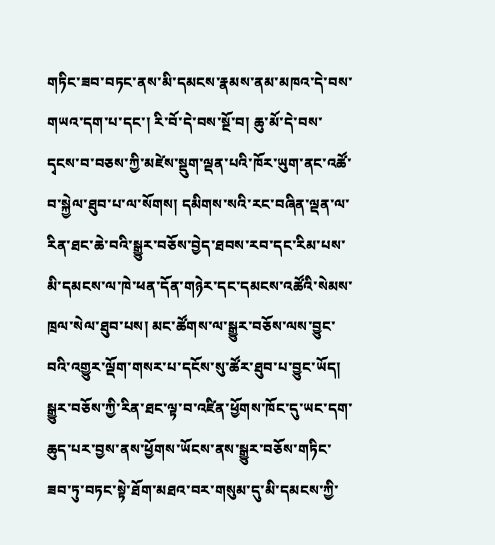གཏིང་ཟབ་བཏང་ནས་མི་དམངས་རྣམས་ནམ་མཁའ་དེ་བས་གཡའ་དག་པ་དང་། རི་བོ་དེ་བས་སྔོ་བ། ཆུ་མོ་དེ་བས་དྭངས་བ་བཅས་ཀྱི་མཛེས་སྡུག་ལྡན་པའི་ཁོར་ཡུག་ནང་འཚོ་བ་སྐྱེལ་ཐུབ་པ་ལ་སོགས། དམིགས་སའི་རང་བཞིན་ལྡན་ལ་རིན་ཐང་ཆེ་བའི་སྒྱུར་བཅོས་བྱེད་ཐབས་རབ་དང་རིམ་པས་མི་དམངས་ལ་ཁེ་ཕན་དོན་གཉེར་དང་དམངས་འཚོའི་སེམས་ཁྲལ་སེལ་ཐུབ་པས། མང་ཚོགས་ལ་སྒྱུར་བཅོས་ལས་བྱུང་བའི་འགྱུར་ལྡོག་གསར་པ་དངོས་སུ་ཚོར་ཐུབ་པ་བྱུང་ཡོད། སྒྱུར་བཅོས་ཀྱི་རིན་ཐང་ལྟ་བ་འཛིན་ཕྱོགས་ཁོང་དུ་ཡང་དག་ཆུད་པར་བྱས་ནས་ཕྱོགས་ཡོངས་ནས་སྒྱུར་བཅོས་གཏིང་ཟབ་ཏུ་བཏང་སྟེ་ཐོག་མཐའ་བར་གསུམ་དུ་མི་དམངས་ཀྱི་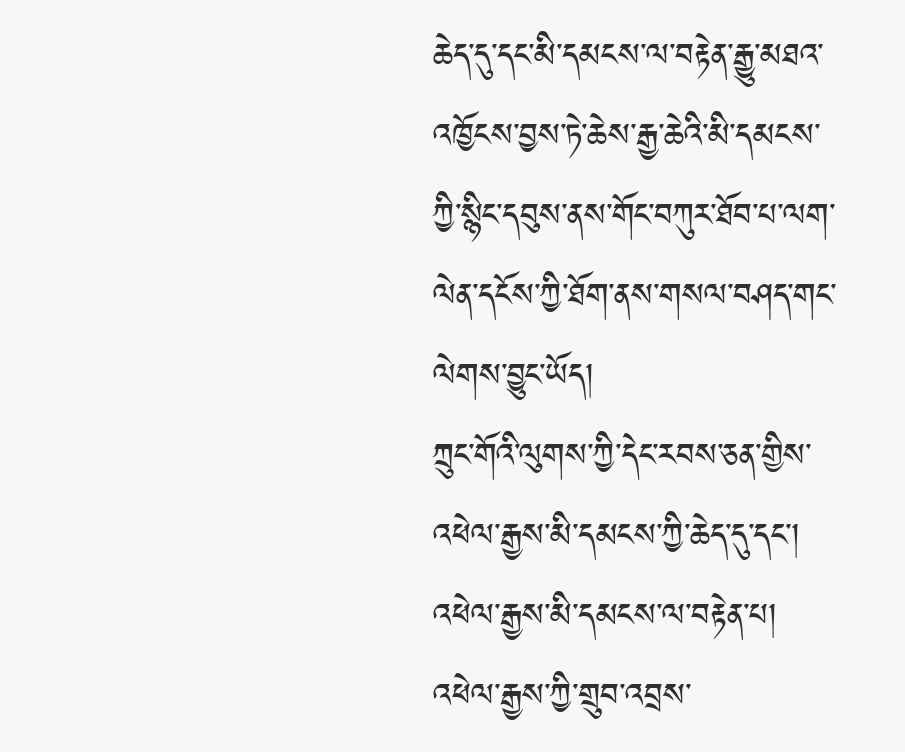ཆེད་དུ་དང་མི་དམངས་ལ་བརྟེན་རྒྱུ་མཐའ་འཁྱོངས་བྱས་ཏེ་ཆེས་རྒྱ་ཆེའི་མི་དམངས་ཀྱི་སྙིང་དབུས་ནས་གོང་བཀུར་ཐོབ་པ་ལག་ལེན་དངོས་ཀྱི་ཐོག་ནས་གསལ་བཤད་གང་ལེགས་བྱུང་ཡོད།
ཀྲུང་གོའི་ལུགས་ཀྱི་དེང་རབས་ཅན་གྱིས་འཕེལ་རྒྱས་མི་དམངས་ཀྱི་ཆེད་དུ་དང་། འཕེལ་རྒྱས་མི་དམངས་ལ་བརྟེན་པ། འཕེལ་རྒྱས་ཀྱི་གྲུབ་འབྲས་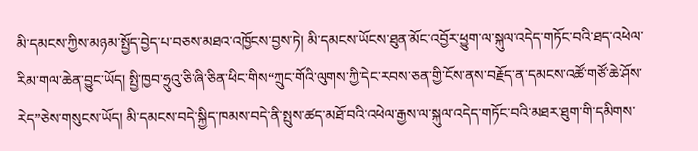མི་དམངས་ཀྱིས་མཉམ་སྤྱོད་བྱེད་པ་བཅས་མཐའ་འཁྱོངས་བྱས་ཏེ། མི་དམངས་ཡོངས་ཐུན་མོང་འབྱོར་ཕྱུག་ལ་སྐུལ་འདེད་གཏོང་བའི་ཐད་འཕེལ་རིམ་གལ་ཆེན་བྱུང་ཡོད། སྤྱི་ཁྱབ་ཧྲུའུ་ཅི་ཞི་ཅིན་ཕིང་གིས“ཀྲུང་གོའི་ལུགས་ཀྱི་དེང་རབས་ཅན་གྱི་ངོས་ནས་བརྗོད་ན་དམངས་འཚོ་གཙོ་ཆེ་ཤོས་རེད”ཅེས་གསུངས་ཡོད། མི་དམངས་བདེ་སྐྱིད་ཁམས་བདེ་ནི་སྤུས་ཚད་མཐོ་བའི་འཕེལ་རྒྱས་ལ་སྐུལ་འདེད་གཏོང་བའི་མཐར་ཐུག་གི་དམིགས་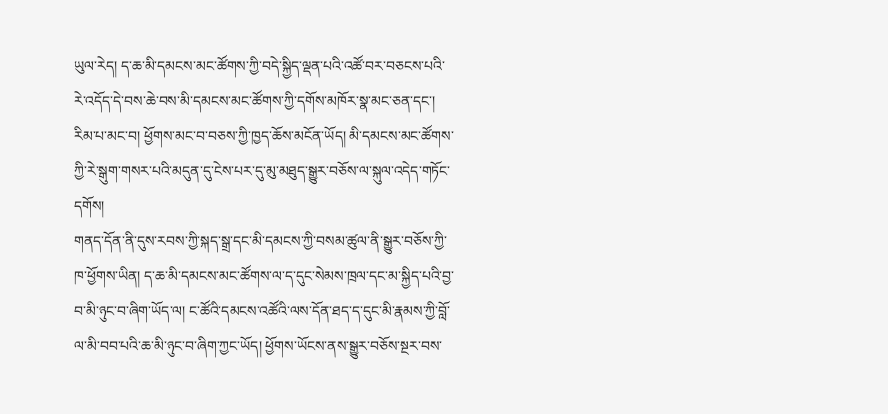ཡུལ་རེད། ད་ཆ་མི་དམངས་མང་ཚོགས་ཀྱི་བདེ་སྐྱིད་ལྡན་པའི་འཚོ་བར་བཅངས་པའི་རེ་འདོད་དེ་བས་ཆེ་བས་མི་དམངས་མང་ཚོགས་ཀྱི་དགོས་མཁོར་སྣ་མང་ཅན་དང་། རིམ་པ་མང་བ། ཕྱོགས་མང་བ་བཅས་ཀྱི་ཁྱད་ཆོས་མངོན་ཡོད། མི་དམངས་མང་ཚོགས་ཀྱི་རེ་སྒུག་གསར་པའི་མདུན་དུ་ངེས་པར་དུ་མུ་མཐུད་སྒྱུར་བཅོས་ལ་སྐུལ་འདེད་གཏོང་དགོས།
གནད་དོན་ནི་དུས་རབས་ཀྱི་སྐད་སྒྲ་དང་མི་དམངས་ཀྱི་བསམ་ཚུལ་ནི་སྒྱུར་བཅོས་ཀྱི་ཁ་ཕྱོགས་ཡིན། ད་ཆ་མི་དམངས་མང་ཚོགས་ལ་ད་དུང་སེམས་ཁྲལ་དང་མ་སྐྱིད་པའི་བྱ་བ་མི་ཉུང་བ་ཞིག་ཡོད་ལ། ང་ཚོའི་དམངས་འཚོའི་ལས་དོན་ཐད་ད་དུང་མི་རྣམས་ཀྱི་བློ་ལ་མི་བབ་པའི་ཆ་མི་ཉུང་བ་ཞིག་ཀྱང་ཡོད། ཕྱོགས་ཡོངས་ནས་སྒྱུར་བཅོས་སྔར་བས་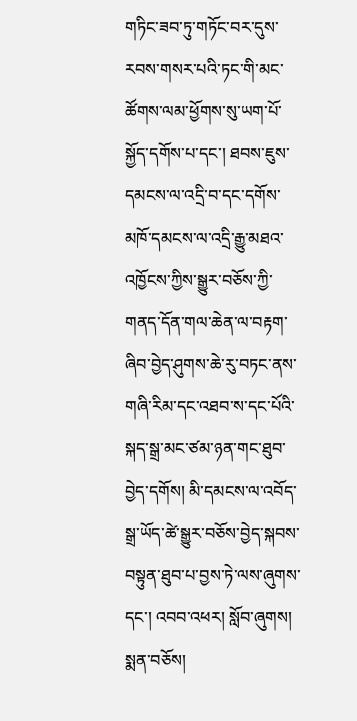གཏིང་ཟབ་ཏུ་གཏོང་བར་དུས་རབས་གསར་པའི་ཏང་གི་མང་ཚོགས་ལམ་ཕྱོགས་སུ་ཡག་པོ་སྐྱོད་དགོས་པ་དང་། ཐབས་ཇུས་དམངས་ལ་འདྲི་བ་དང་དགོས་མཁོ་དམངས་ལ་འདྲི་རྒྱུ་མཐའ་འཁྱོངས་ཀྱིས་སྒྱུར་བཅོས་ཀྱི་གནད་དོན་གལ་ཆེན་ལ་བརྟག་ཞིབ་བྱེད་ཤུགས་ཆེ་རུ་བཏང་ནས་གཞི་རིམ་དང་འཐབ་ས་དང་པོའི་སྐད་སྒྲ་མང་ཙམ་ཉན་གང་ཐུབ་བྱེད་དགོས། མི་དམངས་ལ་འབོད་སྒྲ་ཡོད་ཚེ་སྒྱུར་བཅོས་བྱེད་སྐབས་བསྟུན་ཐུབ་པ་བྱས་ཏེ་ལས་ཞུགས་དང་། འབབ་འཕར། སློབ་ཞུགས། སྨན་བཅོས།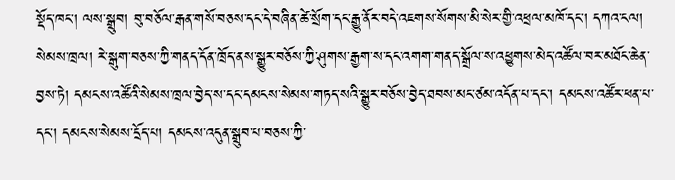སྡོད་ཁང་། ལས་སྒྲུབ། བུ་བཅོལ་རྒན་གསོ་བཅས་དང་དེ་བཞིན་ཚེ་སྲོག་དང་རྒྱུ་ནོར་བདེ་འཇགས་སོགས་མི་སེར་གྱི་འཕྲལ་མཁོ་དང་། དཀའ་ངལ། སེམས་ཁྲལ། རེ་སྒུག་བཅས་ཀྱི་གནད་དོན་ཁྲོད་ནས་སྒྱུར་བཅོས་ཀྱི་ཤུགས་རྒྱག་ས་དང་འགག་གནད་སྒྲོལ་ས་འཕྱུགས་མེད་འཚོལ་བར་མཐོང་ཆེན་བྱས་ཏེ། དམངས་འཚོའི་སེམས་ཁྲལ་བྱེད་ས་དང་དམངས་སེམས་གཏད་སའི་སྒྱུར་བཅོས་བྱེད་ཐབས་མང་ཙམ་འདོན་པ་དང་། དམངས་འཚོར་ཕན་པ་དང་། དམངས་སེམས་དྲོད་པ། དམངས་འདུན་སྒྲུབ་པ་བཅས་ཀྱི་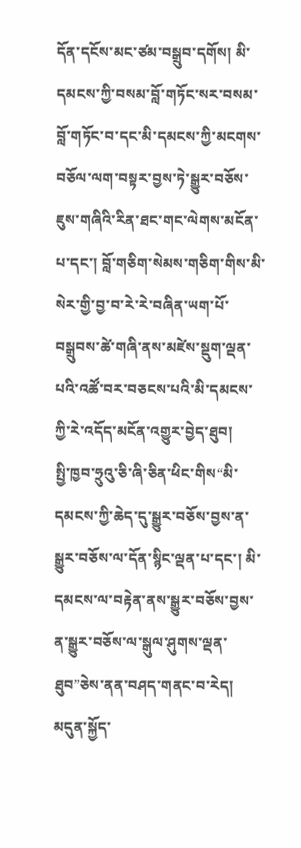དོན་དངོས་མང་ཙམ་བསྒྲུབ་དགོས། མི་དམངས་ཀྱི་བསམ་བློ་གཏོང་སར་བསམ་བློ་གཏོང་བ་དང་མི་དམངས་ཀྱི་མངགས་བཅོལ་ལག་བསྟར་བྱས་ཏེ་སྒྱུར་བཅོས་ཇུས་གཞིའི་རིན་ཐང་གང་ལེགས་མངོན་པ་དང་། བློ་གཅིག་སེམས་གཅིག་གིས་མི་སེར་གྱི་བྱ་བ་རེ་རེ་བཞིན་ཡག་པོ་བསྒྲུབས་ཚེ་གཞི་ནས་མཛེས་སྡུག་ལྡན་པའི་འཚོ་བར་བཅངས་པའི་མི་དམངས་ཀྱི་རེ་འདོད་མངོན་འགྱུར་བྱེད་ཐུབ།
སྤྱི་ཁྱབ་ཧྲུའུ་ཅི་ཞི་ཅིན་ཕིང་གིས“མི་དམངས་ཀྱི་ཆེད་དུ་སྒྱུར་བཅོས་བྱས་ན་སྒྱུར་བཅོས་ལ་དོན་སྙིང་ལྡན་པ་དང་། མི་དམངས་ལ་བརྟེན་ནས་སྒྱུར་བཅོས་བྱས་ན་སྒྱུར་བཅོས་ལ་སྒུལ་ཤུགས་ལྡན་ཐུབ”ཅེས་ནན་བཤད་གནང་བ་རེད། མདུན་སྐྱོད་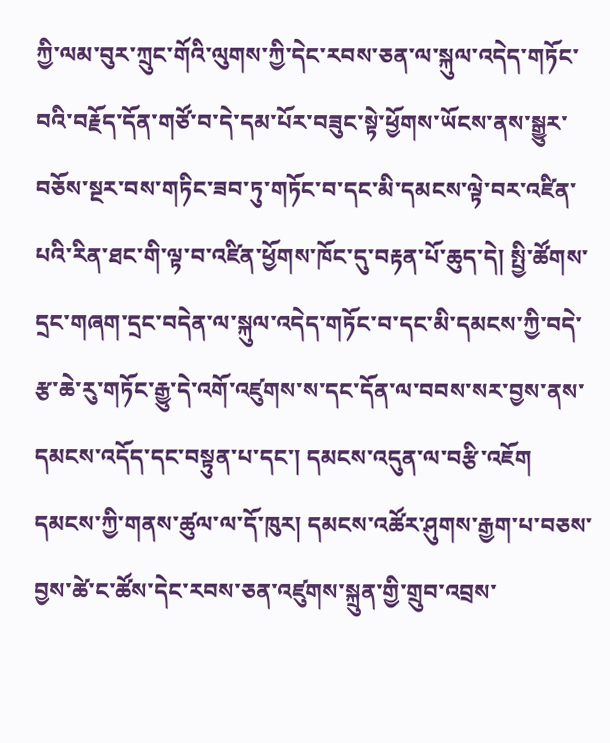ཀྱི་ལམ་བུར་ཀྲུང་གོའི་ལུགས་ཀྱི་དེང་རབས་ཅན་ལ་སྐུལ་འདེད་གཏོང་བའི་བརྗོད་དོན་གཙོ་བ་དེ་དམ་པོར་བཟུང་སྟེ་ཕྱོགས་ཡོངས་ནས་སྒྱུར་བཅོས་སྔར་བས་གཏིང་ཟབ་ཏུ་གཏོང་བ་དང་མི་དམངས་ལྟེ་བར་འཛིན་པའི་རིན་ཐང་གི་ལྟ་བ་འཛིན་ཕྱོགས་ཁོང་དུ་བརྟན་པོ་ཆུད་དེ། སྤྱི་ཚོགས་དྲང་གཞག་དྲང་བདེན་ལ་སྐུལ་འདེད་གཏོང་བ་དང་མི་དམངས་ཀྱི་བདེ་རྩ་ཆེ་རུ་གཏོང་རྒྱུ་དེ་འགོ་འཛུགས་ས་དང་དོན་ལ་བབས་སར་བྱས་ནས་དམངས་འདོད་དང་བསྟུན་པ་དང་། དམངས་འདུན་ལ་བརྩི་འཇོག དམངས་ཀྱི་གནས་ཚུལ་ལ་དོ་ཁུར། དམངས་འཚོར་ཤུགས་རྒྱག་པ་བཅས་བྱས་ཚེ་ང་ཚོས་དེང་རབས་ཅན་འཛུགས་སྐྲུན་གྱི་གྲུབ་འབྲས་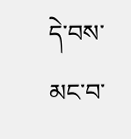དེ་བས་མང་བ་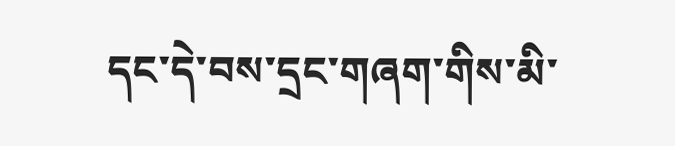དང་དེ་བས་དྲང་གཞག་གིས་མི་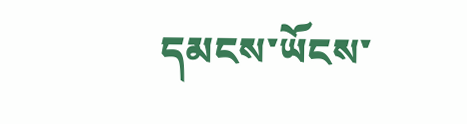དམངས་ཡོངས་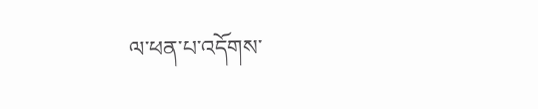ལ་ཕན་པ་འདོགས་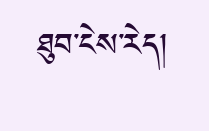ཐུབ་ངེས་རེད།